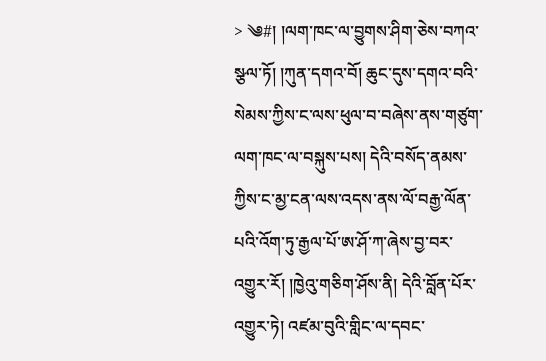> ༄#། །ལག་ཁང་ལ་བྱུགས་ཤིག་ཅེས་བཀའ་སྩལ་ཏོ། །ཀུན་དགའ་བོ། ཆུང་དུས་དགའ་བའི་སེམས་ཀྱིས་ང་ལས་ཕུལ་བ་བཞེས་ནས་གཙུག་ལག་ཁང་ལ་བསྐུས་པས། དེའི་བསོད་ནམས་ཀྱིས་ང་མྱ་ངན་ལས་འདས་ནས་ལོ་བརྒྱ་ལོན་པའི་འོག་ཏུ་རྒྱལ་པོ་ཨ་ཤོ་ཀ་ཞེས་བྱ་བར་འགྱུར་རོ། །ཁྱེའུ་གཅིག་ཤོས་ནི། དེའི་བློན་པོར་འགྱུར་ཏེ། འཛམ་བུའི་གླིང་ལ་དབང་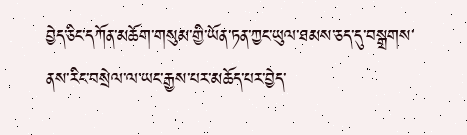བྱེད་ཅིང་དཀོན་མཆོག་གསུམ་གྱི་ཡོན་ཏན་ཀྱང་ཡུལ་ཐམས་ཅད་དུ་བསྒྲགས་ནས་རིང་བསྲེལ་ལ་ཡང་རྒྱས་པར་མཆོད་པར་བྱེད་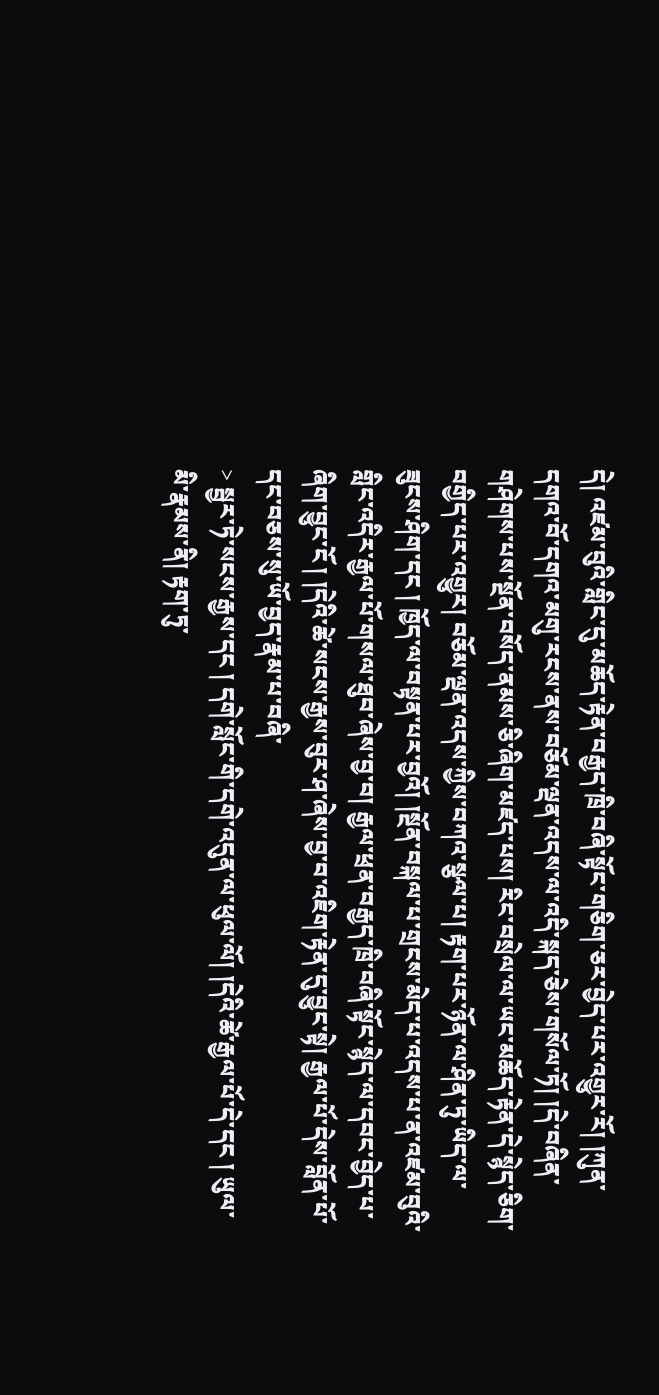དེ། འཛམ་བུའི་གླིང་དུ་མཆོད་རྟེན་བརྒྱད་ཁྲི་བཞི་སྟོང་གཅིག་ཅར་བྱེད་པར་འགྱུར་རོ། །ཀུན་དགའ་བོ་དགའ་མགུ་རངས་ནས་བཅོམ་ལྡན་འདས་ལ་འདི་སྐད་ཅེས་གསོལ་ཏོ། །དེ་བཞིན་གཤེགས་པས་སྔོན་བསོད་ནམས་ཅི་ཞིག་མཛད་པས། རིང་བསྲེལ་ལ་ཡང་མཆོད་རྟེན་དེ་སྙེད་ཅིག་བགྱིད་པར་འགྱུར། བཅོམ་ལྡན་འདས་ཀྱིས་བཀའ་སྩལ་པ། རྟག་པར་ཉོན་ལ་ཤིན་ཏུ་ཡིད་ལ་ཟུངས་ཤིག་དང ། ཁྱོད་ལ་བསྟན་པར་བྱའོ། །སྔོན་བསྐལ་པ་གྲངས་མེད་པ་འདས་པ་ན་འཛམ་བུའི་གླིང་འདིར་རྒྱལ་པོ་གསལ་ཐུབ་ཞེས་བྱ་བ། རྒྱལ་ཕྲན་བརྒྱད་ཁྲི་བཞི་སྟོང་སྙེད་ལ་དབང་བྱེད་པ་ཞིག་བྱུང་ངོ ། །དེའི་ཚེ་སངས་རྒྱས་བུར་ཤ་ཞེས་བྱ་བ་འཇིག་རྟེན་དུ་བྱུང་སྟེ། རྒྱལ་པོ་དེས་བློན་པོ་དང་བཅས་སུ་ཡོ་བྱད་རྣམ་པ་བཞི་
> སྦྱར་ཏེ་སངས་རྒྱས་དང ། དགེ་སློང་གི་དགེ་འདུན་ལ་ཕུལ་ལོ། །དེའི་ཚེ་རྒྱལ་པོ་དེ་དང ། ཡུལ་མི་རྣམས་ནི། རྟག་ཏུ་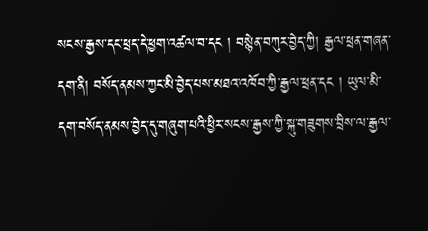སངས་རྒྱས་དང་ཕྲད་དེ་ཕྱག་འཚལ་བ་དང ། བསྙེན་བཀུར་བྱེད་ཀྱི། རྒྱལ་ཕྲན་གཞན་དག་ནི། བསོད་ནམས་ཀྱང་མི་བྱེད་པས་མཐའ་འཁོབ་ཀྱི་རྒྱལ་ཕྲན་དང ། ཡུལ་མི་དག་བསོད་ནམས་བྱེད་དུ་གཞུག་པའི་ཕྱིར་སངས་རྒྱས་ཀྱི་སྐུ་གཟུགས་བྲིས་ལ་རྒྱལ་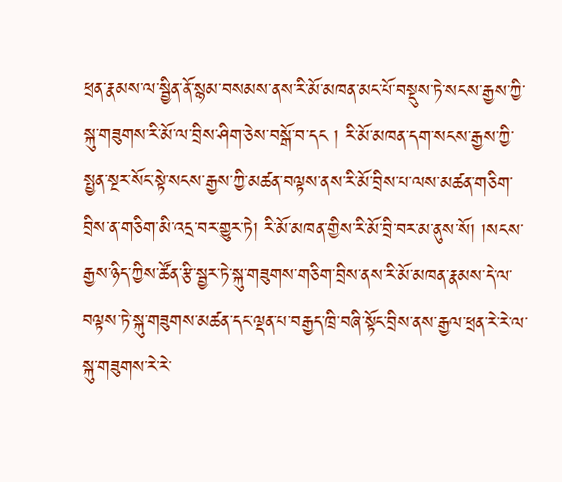ཕྲན་རྣམས་ལ་སྦྱིན་ནོ་སྙམ་བསམས་ནས་རི་མོ་མཁན་མང་པོ་བསྡུས་ཏེ་སངས་རྒྱས་ཀྱི་སྐུ་གཟུགས་རི་མོ་ལ་བྲིས་ཤིག་ཅེས་བསྒོ་བ་དང ། རི་མོ་མཁན་དག་སངས་རྒྱས་ཀྱི་སྤྱན་སྔར་སོང་སྟེ་སངས་རྒྱས་ཀྱི་མཚན་བལྟས་ནས་རི་མོ་བྲིས་པ་ལས་མཚན་གཅིག་བྲིས་ན་གཅིག་མི་འདྲ་བར་གྱུར་ཏེ། རི་མོ་མཁན་གྱིས་རི་མོ་བྲི་བར་མ་ནུས་སོ། །སངས་རྒྱས་ཉིད་ཀྱིས་ཚོན་རྩི་སྦྱར་ཏེ་སྐུ་གཟུགས་གཅིག་བྲིས་ནས་རི་མོ་མཁན་རྣམས་དེ་ལ་བལྟས་ཏེ་སྐུ་གཟུགས་མཚན་དང་ལྡན་པ་བརྒྱད་ཁྲི་བཞི་སྟོང་བྲིས་ནས་རྒྱལ་ཕྲན་རེ་རེ་ལ་སྐུ་གཟུགས་རེ་རེ་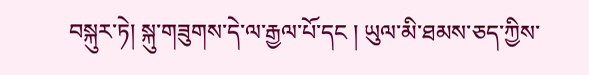བསྐུར་ཏེ། སྐུ་གཟུགས་དེ་ལ་རྒྱལ་པོ་དང ། ཡུལ་མི་ཐམས་ཅད་ཀྱིས་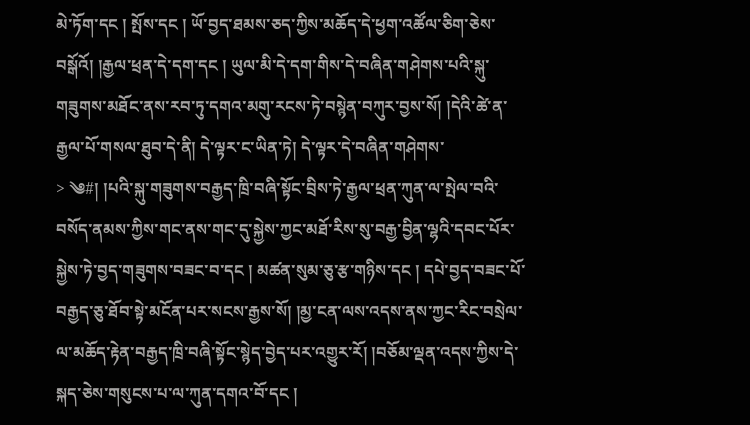མེ་ཏོག་དང ། སྤོས་དང ། ཡོ་བྱད་ཐམས་ཅད་ཀྱིས་མཆོད་དེ་ཕྱག་འཚོལ་ཅིག་ཅེས་བསྒོའོ། །རྒྱལ་ཕྲན་དེ་དག་དང ། ཡུལ་མི་དེ་དག་གིས་དེ་བཞིན་གཤེགས་པའི་སྐུ་གཟུགས་མཐོང་ནས་རབ་ཏུ་དགའ་མགུ་རངས་ཏེ་བསྙེན་བཀུར་བྱས་སོ། །དེའི་ཚེ་ན་རྒྱལ་པོ་གསལ་ཐུབ་དེ་ནི། དེ་ལྟར་ང་ཡིན་ཏེ། དེ་ལྟར་དེ་བཞིན་གཤེགས་
> ༄#། །པའི་སྐུ་གཟུགས་བརྒྱད་ཁྲི་བཞི་སྟོང་བྲིས་ཏེ་རྒྱལ་ཕྲན་ཀུན་ལ་སྤེལ་བའི་བསོད་ནམས་ཀྱིས་གང་ནས་གང་དུ་སྐྱེས་ཀྱང་མཐོ་རིས་སུ་བརྒྱ་བྱིན་ལྷའི་དབང་པོར་སྐྱེས་ཏེ་བྱད་གཟུགས་བཟང་བ་དང ། མཚན་སུམ་ཅུ་རྩ་གཉིས་དང ། དཔེ་བྱད་བཟང་པོ་བརྒྱད་ཅུ་ཐོབ་སྟེ་མངོན་པར་སངས་རྒྱས་སོ། །མྱ་ངན་ལས་འདས་ནས་ཀྱང་རིང་བསྲེལ་ལ་མཆོད་རྟེན་བརྒྱད་ཁྲི་བཞི་སྟོང་སྙེད་བྱེད་པར་འགྱུར་རོ། །བཅོམ་ལྡན་འདས་ཀྱིས་དེ་སྐད་ཅེས་གསུངས་པ་ལ་ཀུན་དགའ་བོ་དང །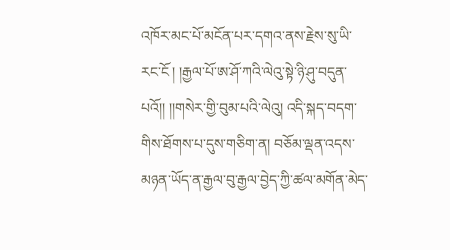འཁོར་མང་པོ་མངོན་པར་དགའ་ནས་རྗེས་སུ་ཡི་རང་ངོ ། །རྒྱལ་པོ་ཨ་ཤོ་ཀའི་ལེའུ་སྟེ་ཉི་ཤུ་བདུན་པའོ།། །།གསེར་གྱི་བུམ་པའི་ལེའུ། འདི་སྐད་བདག་གིས་ཐོགས་པ་དུས་གཅིག་ན། བཅོམ་ལྡན་འདས་མཉན་ཡོད་ན་རྒྱལ་བུ་རྒྱལ་བྱེད་ཀྱི་ཚལ་མགོན་མེད་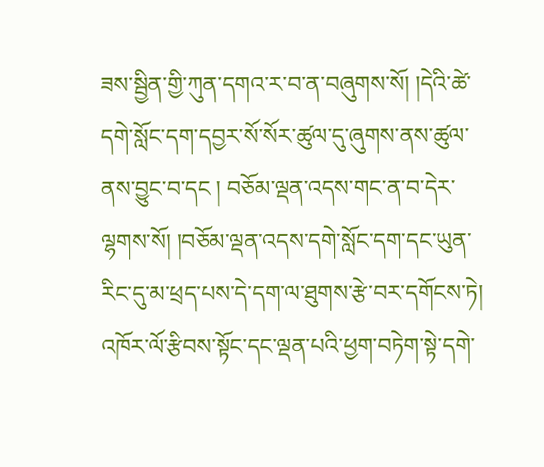ཟས་སྦྱིན་གྱི་ཀུན་དགའ་ར་བ་ན་བཞུགས་སོ། །དེའི་ཚེ་དགེ་སློང་དག་དབྱར་སོ་སོར་ཚུལ་དུ་ཞུགས་ནས་ཚུལ་ནས་བྱུང་བ་དང ། བཅོམ་ལྡན་འདས་གང་ན་བ་དེར་ལྷགས་སོ། །བཅོམ་ལྡན་འདས་དགེ་སློང་དག་དང་ཡུན་རིང་དུ་མ་ཕྲད་པས་དེ་དག་ལ་ཐུགས་རྩེ་བར་དགོངས་ཏེ། འཁོར་ལོ་རྩིབས་སྟོང་དང་ལྡན་པའི་ཕྱག་བཏེག་སྟེ་དགེ་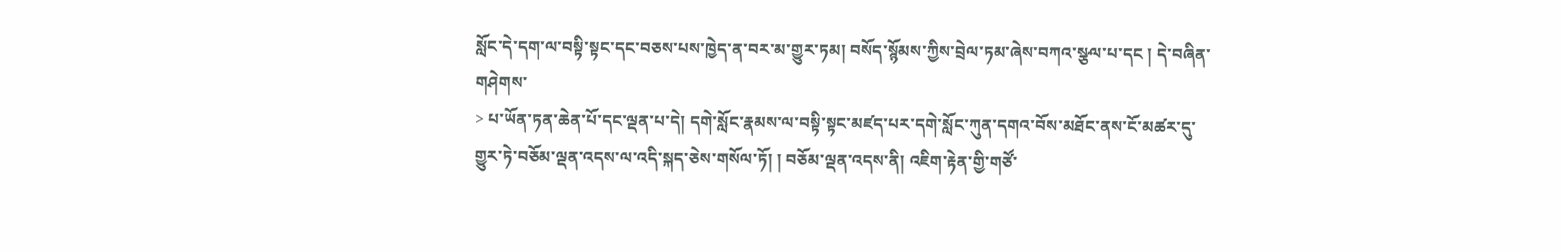སློང་དེ་དག་ལ་བསྟི་སྟང་དང་བཅས་པས་ཁྱེད་ན་བར་མ་གྱུར་ཏམ། བསོད་སྙོམས་ཀྱིས་བྲེལ་ཏམ་ཞེས་བཀའ་སྩལ་པ་དང ། དེ་བཞིན་གཤེགས་
> པ་ཡོན་ཏན་ཆེན་པོ་དང་ལྡན་པ་དེ། དགེ་སློང་རྣམས་ལ་བསྟི་སྟང་མཛད་པར་དགེ་སློང་ཀུན་དགའ་བོས་མཐོང་ནས་ངོ་མཚར་དུ་གྱུར་ཏེ་བཅོམ་ལྡན་འདས་ལ་འདི་སྐད་ཅེས་གསོལ་ཏོ། ། བཅོམ་ལྡན་འདས་ནི། འཇིག་རྟེན་གྱི་གཙོ་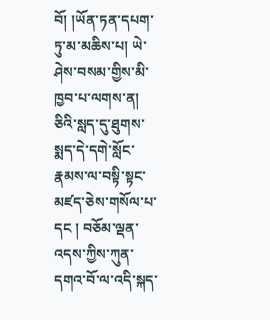བོ། །ཡོན་ཏན་དཔག་ཏུ་མ་མཆིས་པ། ཡེ་ཤེས་བསམ་གྱིས་མི་ཁྱབ་པ་ལགས་ན། ཅིའི་སླད་དུ་ཐུགས་སྨད་དེ་དགེ་སློང་རྣམས་ལ་བསྟི་སྟང་མཛད་ཅེས་གསོལ་པ་དང ། བཅོམ་ལྡན་འདས་ཀྱིས་ཀུན་དགའ་བོ་ལ་འདི་སྐད་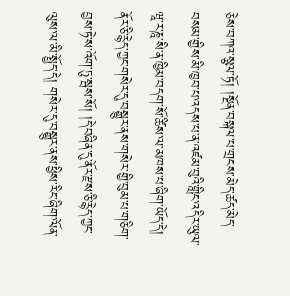ཅེས་བཀའ་སྩལ་ཏོ། །སྔོན་བསྐལ་པ་གྲངས་མེད་ཚད་མེད་བསམ་གྱིས་མི་ཁྱབ་པ་འདས་པ་ན་འཛམ་བུའི་གླིང་འདིར་ཡུལ་ཝཱ་ར་ཎཱ་སི་ན་ཁྱིམ་བདག་སོ་ཚིས་ལ་མཁས་པ་ཞིག་ཡོད་དེ། ནོར་ཅི་རྙེད་ཀྱང་གསེར་དུ་བསྒྱུར་ནས་གསེར་གྱི་བུམ་པ་གཅིག་བྱས་ཏེ་ས་འོག་ཏུ་སྦས་སོ། །དེ་བཞིན་དུ་ནོར་རྫས་ཅི་རྙེད་ཀྱང་ལུས་ལ་མི་སྤྱོད་དེ། གསེར་དུ་བསྒྱུར་ནས་ཕྱིས་རིང་ཞིག་ལོན་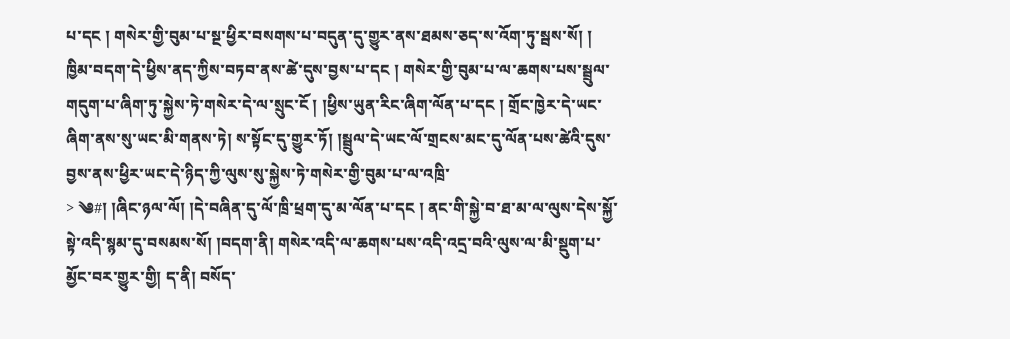པ་དང ། གསེར་གྱི་བུམ་པ་སྔ་ཕྱིར་བསགས་པ་བདུན་དུ་གྱུར་ནས་ཐམས་ཅད་ས་འོག་ཏུ་སྦས་སོ། ། ཁྱིམ་བདག་དེ་ཕྱིས་ནད་ཀྱིས་བཏབ་ནས་ཚེ་དུས་བྱས་པ་དང ། གསེར་གྱི་བུམ་པ་ལ་ཆགས་པས་སྦྲུལ་གདུག་པ་ཞིག་ཏུ་སྐྱེས་ཏེ་གསེར་དེ་ལ་སྲུང་ངོ ། །ཕྱིས་ཡུན་རིང་ཞིག་ལོན་པ་དང ། གྲོང་ཁྱེར་དེ་ཡང་ཞིག་ནས་སུ་ཡང་མི་གནས་ཏེ། ས་སྟོང་དུ་གྱུར་ཏོ། །སྦྲུལ་དེ་ཡང་ལོ་གྲངས་མང་དུ་ལོན་པས་ཚེའི་དུས་བྱས་ནས་ཕྱིར་ཡང་དེ་ཉིད་ཀྱི་ལུས་སུ་སྐྱེས་ཏེ་གསེར་གྱི་བུམ་པ་ལ་འཁྲི་
> ༄#། །ཞིང་ཉལ་ལོ། །དེ་བཞིན་དུ་ལོ་ཁྲི་ཕྲག་དུ་མ་ལོན་པ་དང ། ནང་གི་སྐྱེ་བ་ཐ་མ་ལ་ལུས་དེས་སྐྱོ་སྟེ་འདི་སྙམ་དུ་བསམས་སོ། །བདག་ནི། གསེར་འདི་ལ་ཆགས་པས་འདི་འདྲ་བའི་ལུས་ལ་མི་སྡུག་པ་མྱོང་བར་གྱུར་གྱི། ད་ནི། བསོད་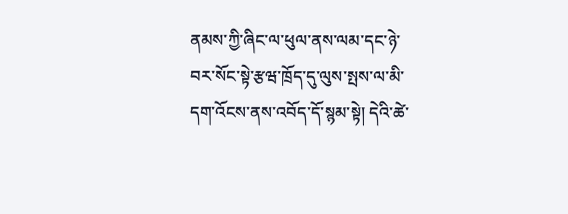ནམས་ཀྱི་ཞིང་ལ་ཕུལ་ནས་ལམ་དང་ཉེ་བར་སོང་སྟེ་རྩཝ་ཁྲོད་དུ་ལུས་སྤས་ལ་མི་དག་འོངས་ནས་འབོད་དོ་སྙམ་སྟེ། དེའི་ཚེ་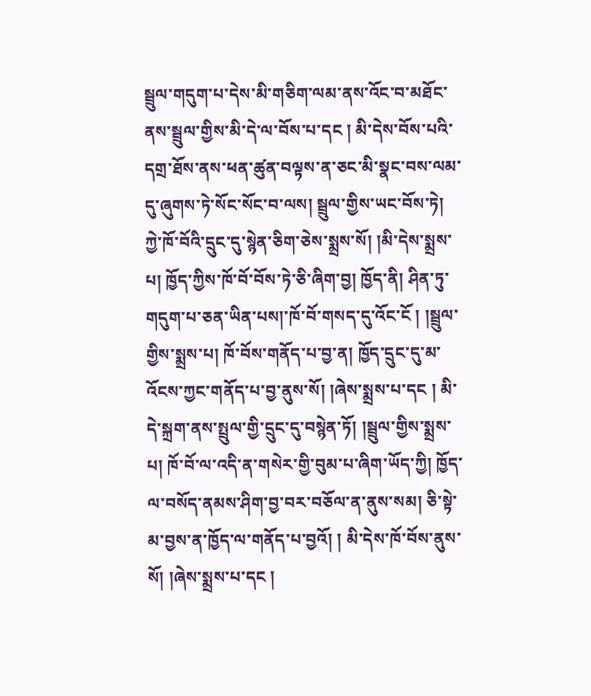སྦྲུལ་གདུག་པ་དེས་མི་གཅིག་ལམ་ནས་འོང་བ་མཐོང་ནས་སྦྲུལ་གྱིས་མི་དེ་ལ་བོས་པ་དང ། མི་དེས་བོས་པའི་དགྲ་ཐོས་ནས་ཕན་ཚུན་བལྟས་ན་ཅང་མི་སྣང་བས་ལམ་དུ་ཞུགས་ཏེ་སོང་སོང་བ་ལས། སྦྲུལ་གྱིས་ཡང་བོས་ཏེ། ཀྱེ་ཁོ་བོའི་དྲུང་དུ་སྙེན་ཅིག་ཅེས་སྨྲས་སོ། །མི་དེས་སྨྲས་པ། ཁྱོད་ཀྱིས་ཁོ་བོ་བོས་ཏེ་ཅི་ཞིག་བྱ། ཁྱོད་ནི། ཤིན་ཏུ་གདུག་པ་ཅན་ཡིན་པས།་ཁོ་བོ་གསད་དུ་འོང་ངོ ། །སྦྲུལ་གྱིས་སྨྲས་པ། ཁོ་བོས་གནོད་པ་བྱ་ན། ཁྱོད་དྲུང་དུ་མ་འོངས་ཀྱང་གནོད་པ་བྱ་ནུས་སོ། །ཞེས་སྨྲས་པ་དང ། མི་དེ་སྐྲག་ནས་སྤྲུལ་གྱི་དྲུང་དུ་བསྙེན་ཏོ། །སྦྲུལ་གྱིས་སྨྲས་པ། ཁོ་བོ་ལ་འདི་ན་གསེར་གྱི་བུམ་པ་ཞིག་ཡོད་ཀྱི། ཁྱོད་ལ་བསོད་ནམས་ཤིག་བྱ་བར་བཅོལ་ན་ནུས་སམ། ཅི་སྟེ་མ་བྱས་ན་ཁྱོད་ལ་གནོད་པ་བྱའོ། ། མི་དེས་ཁོ་བོས་ནུས་སོ། །ཞེས་སྨྲས་པ་དང །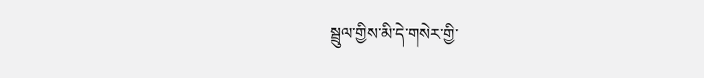སྦྲུལ་གྱིས་མི་དེ་གསེར་གྱི་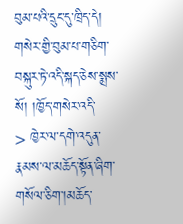བུམ་པའི་དྲུང་དུ་ཁྲིད་དེ། གསེར་གྱི་བུམ་པ་གཅིག་བསྐུར་ཏེ་འདི་སྐད་ཅེས་སྨྲས་སོ། །ཁྱོད་གསེར་འདི་
> ཁྱེར་ལ་དགེ་འདུན་རྣམས་ལ་མཆོད་སྟོན་ཞིག་གསོལ་ཅིག་།མཆོད་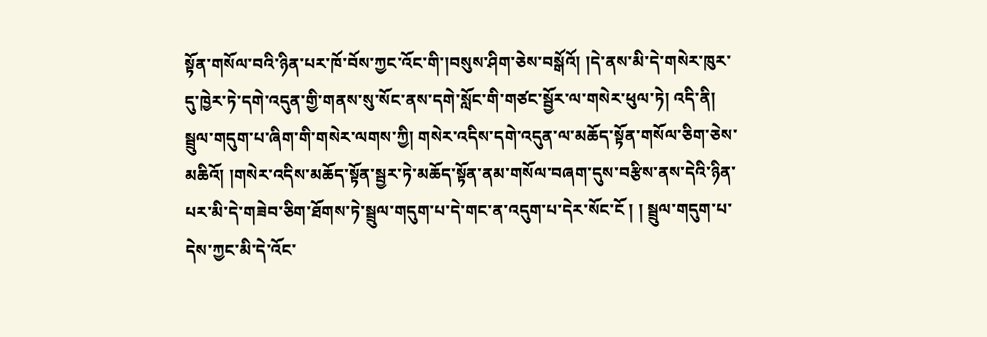སྟོན་གསོལ་བའི་ཉིན་པར་ཁོ་བོས་ཀྱང་འོང་གི་།བསུས་ཤིག་ཅེས་བསྒོའོ། །དེ་ནས་མི་དེ་གསེར་ཁུར་དུ་ཁྱེར་ཏེ་དགེ་འདུན་གྱི་གནས་སུ་སོང་ནས་དགེ་སློང་གི་གཙང་སྦྱོར་ལ་གསེར་ཕུལ་ཏེ། འདི་ནི། སྦྲུལ་གདུག་པ་ཞིག་གི་གསེར་ལགས་ཀྱི། གསེར་འདིས་དགེ་འདུན་ལ་མཆོད་སྟོན་གསོལ་ཅིག་ཅེས་མཆིའོ། །གསེར་འདིས་མཆོད་སྟོན་སྦྱར་ཏེ་མཆོད་སྟོན་ནམ་གསོལ་བཞག་དུས་བརྩིས་ནས་དེའི་ཉིན་པར་མི་དེ་གཟེབ་ཅིག་ཐོགས་ཏེ་སྦྲུལ་གདུག་པ་དེ་གང་ན་འདུག་པ་དེར་སོང་ངོ ། ། སྦྲུལ་གདུག་པ་དེས་ཀྱང་མི་དེ་འོང་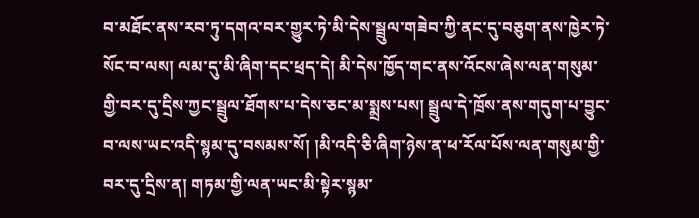བ་མཐོང་ནས་རབ་ཏུ་དགའ་བར་གྱུར་ཏེ་མི་དེས་སྦྲུལ་གཟེབ་ཀྱི་ནང་དུ་བཅུག་ནས་ཁྱེར་ཏེ་སོང་བ་ལས། ལམ་དུ་མི་ཞིག་དང་ཕྲད་དེ། མི་དེས་ཁྱོད་གང་ནས་འོངས་ཞེས་ལན་གསུམ་གྱི་བར་དུ་དྲིས་ཀྱང་སྦྲུལ་ཐོགས་པ་དེས་ཅང་མ་སྨྲས་པས། སྦྲུལ་དེ་ཁྲོས་ནས་གདུག་པ་བྱུང་བ་ལས་ཡང་འདི་སྙམ་དུ་བསམས་སོ། །མི་འདི་ཅི་ཞིག་ཉེས་ན་ཕ་རོལ་པོས་ལན་གསུམ་གྱི་བར་དུ་དྲིས་ན། གཏམ་གྱི་ལན་ཡང་མི་སྟེར་སྙམ་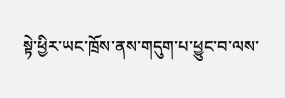སྟེ་ཕྱིར་ཡང་ཁྲོས་ནས་གདུག་པ་ཕྱུང་བ་ལས་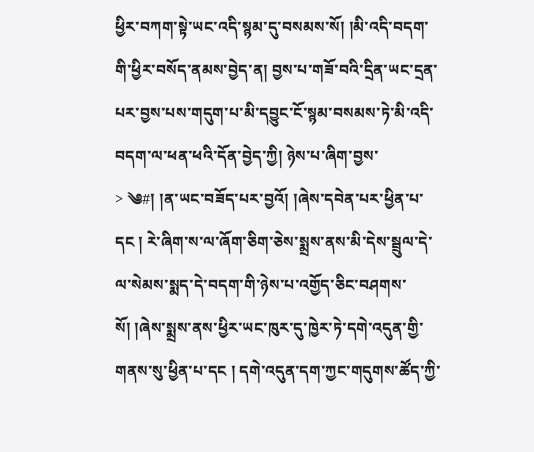ཕྱིར་བཀག་སྟེ་ཡང་འདི་སྙམ་དུ་བསམས་སོ། །མི་འདི་བདག་གི་ཕྱིར་བསོད་ནམས་བྱེད་ན། བྱས་པ་གཟོ་བའི་དྲིན་ཡང་དྲན་པར་བྱས་པས་གདུག་པ་མི་དབྱུང་ངོ་སྙམ་བསམས་ཏེ་མི་འདི་བདག་ལ་ཕན་ཕའི་དོན་བྱེད་ཀྱི། ཉེས་པ་ཞིག་བྱས་
> ༄#། །ན་ཡང་བཟོད་པར་བྱའོ། །ཞེས་དབེན་པར་ཕྱིན་པ་དང ། རེ་ཞིག་ས་ལ་ཞོག་ཅིག་ཅེས་སྨྲས་ནས་མི་དེས་སྦྲུལ་དེ་ལ་སེམས་སྨད་དེ་བདག་གི་ཉེས་པ་འགྱོད་ཅིང་བཤགས་སོ། །ཞེས་སྨྲས་ནས་ཕྱིར་ཡང་ཁུར་དུ་ཁྱེར་ཏེ་དགེ་འདུན་གྱི་གནས་སུ་ཕྱིན་པ་དང ། དགེ་འདུན་དག་ཀྱང་གདུགས་ཚོད་ཀྱི་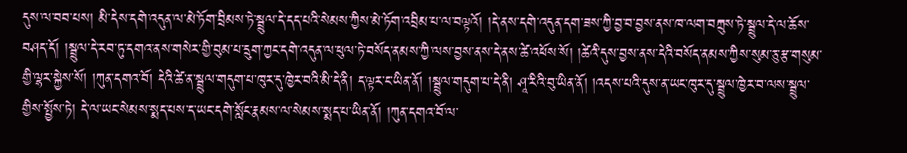དུས་ལ་བབ་པས། མི་དེས་དགེ་འདུན་ལ་མེ་ཏོག་བྲིམས་ཏེ་སྦྲུལ་དེ་དད་པའི་སེམས་ཀྱིས་མེ་ཏོག་འབྲིམ་པ་ལ་བལྟའོ། །དེ་ནས་དགེ་འདུན་དག་ཟས་ཀྱི་བྱ་བ་བྱས་ནས་ཁ་ལག་བཀྲུས་ཏེ་སྦྲུལ་དེ་ལ་ཆོས་བཤད་དོ། །སྦྲུལ་དེ་རབ་ཏུ་དགའ་ནས་གསེར་གྱི་བུམ་པ་དྲུག་ཀྱང་དགེ་འདུན་ལ་ཕུལ་ཏེ་བསོད་ནམས་ཀྱི་ལས་བྱས་ནས་དེ་ནས་ཚེ་འཕོས་སོ། །ཚེའི་དུས་བྱས་ནས་དེའི་བསོད་ནམས་ཀྱིས་སུམ་ཅུ་རྩ་གསུམ་གྱི་ལྷར་སྐྱེས་སོ། །ཀུན་དགའ་བོ། དེའི་ཚེ་ན་སྦྲུལ་གདུག་པ་ཁུར་དུ་ཁྱེར་བའི་མི་དེ་ནི། ད་ལྟར་ང་ཡིན་ནོ། །སྦྲུལ་གདུག་པ་དེ་ནི། ཤཱ་རིའི་བུ་ཡིན་ནོ། །འདས་པའི་དུས་ན་ཡང་ཁུར་དུ་སྦྲུལ་ཁྱེར་བ་ལས་སྦྲུལ་གྱིས་སྤྱོས་ཏེ། དེ་ལ་ཡང་སེམས་སྨད་པས་ད་ཡང་དགེ་སློང་རྣམས་ལ་སེམས་སྨད་པ་ཡིན་ནོ། །ཀུན་དགའ་བོ་ལ་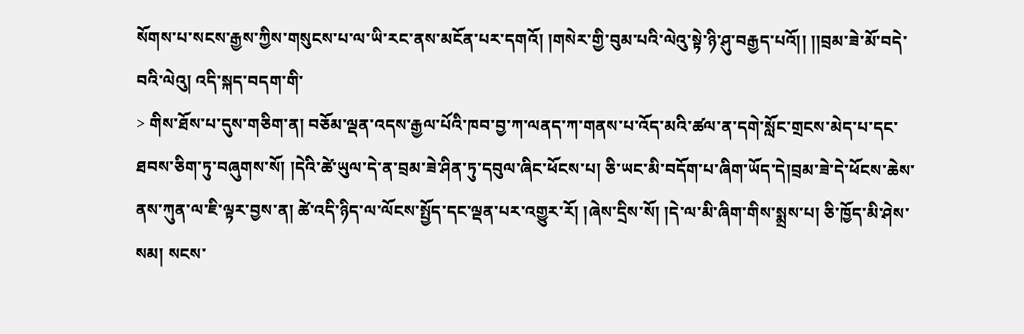སོགས་པ་སངས་རྒྱས་ཀྱིས་གསུངས་པ་ལ་ཡི་རང་ནས་མངོན་པར་དགའོ། །གསེར་གྱི་བུམ་པའི་ལེའུ་སྟེ་ཉི་ཤུ་བརྒྱད་པའོ།། །།བྲམ་ཟེ་མོ་བདེ་བའི་ལེའུ། འདི་སྐད་བདག་གི་
> གིས་ཐོས་པ་དུས་གཅིག་ན། བཅོམ་ལྡན་འདས་རྒྱལ་པོའི་ཁབ་བྱ་ཀ་ལནད་ཀ་གནས་པ་འོད་མའི་ཚལ་ན་དགེ་སློང་གྲངས་མེད་པ་དང་ཐབས་ཅིག་ཏུ་བཞུགས་སོ། །དེའི་ཚེ་ཡུལ་དེ་ན་བྲམ་ཟེ་ཤིན་ཏུ་དབུལ་ཞིང་ཕོངས་པ། ཅི་ཡང་མི་བདོག་པ་ཞིག་ཡོད་དེ།བྲམ་ཟེ་དེ་ཕོངས་ཆེས་ནས་ཀུན་ལ་ཇི་ལྟར་བྱས་ན། ཚེ་འདི་ཉིད་ལ་ལོངས་སྤྱོད་དང་ལྡན་པར་འགྱུར་རོ། །ཞེས་དྲིས་སོ། །དེ་ལ་མི་ཞིག་གིས་སྨྲས་པ། ཅི་ཁྱོད་མི་ཤེས་སམ། སངས་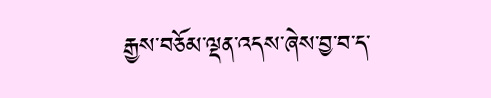རྒྱས་བཅོམ་ལྡན་འདས་ཞེས་བྱ་བ་ད་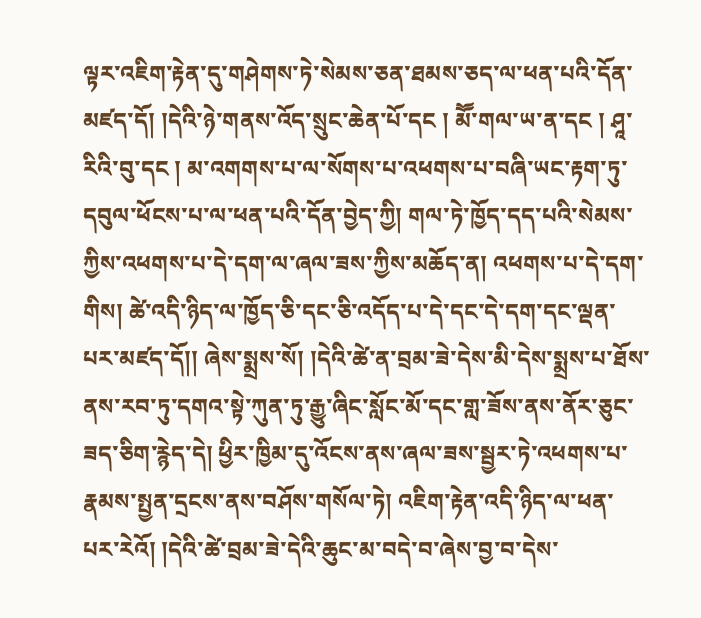ལྟར་འཇིག་རྟེན་དུ་གཤེགས་ཏེ་སེམས་ཅན་ཐམས་ཅད་ལ་ཕན་པའི་དོན་མཛད་དོ། །དེའི་ཉེ་གནས་འོད་སྲུང་ཆེན་པོ་དང ། མཽ་གལ་ཡ་ན་དང ། ཤཱ་རིའི་བུ་དང ། མ་འགགས་པ་ལ་སོགས་པ་འཕགས་པ་བཞི་ཡང་རྟག་ཏུ་དབུལ་ཕོངས་པ་ལ་ཕན་པའི་དོན་བྱེད་ཀྱི། གལ་ཏེ་ཁྱོད་དད་པའི་སེམས་ཀྱིས་འཕགས་པ་དེ་དག་ལ་ཞལ་ཟས་ཀྱིས་མཆོད་ན། འཕགས་པ་དེ་དག་གིས། ཚེ་འདི་ཉིད་ལ་ཁྱོད་ཅི་དང་ཅི་འདོད་པ་དེ་དང་དེ་དག་དང་ལྡན་པར་མཛད་དོ།། ཞེས་སྨྲས་སོ། །དེའི་ཚེ་ན་བྲམ་ཟེ་དེས་མི་དེས་སྨྲས་པ་ཐོས་ནས་རབ་ཏུ་དགའ་སྟེ་ཀུན་ཏུ་རྒྱུ་ཞིང་སློང་མོ་དང་གླ་ཟོས་ནས་ནོར་ཅུང་ཟད་ཅིག་རྙེད་དེ། ཕྱིར་ཁྱིམ་དུ་འོངས་ནས་ཞལ་ཟས་སྦྱར་ཏེ་འཕགས་པ་རྣམས་སྤྱན་དྲངས་ནས་བཤོས་གསོལ་ཏེ། འཇིག་རྟེན་འདི་ཉིད་ལ་ཕན་པར་རེའོ། །དེའི་ཚེ་བྲམ་ཟེ་དེའི་ཆུང་མ་བདེ་བ་ཞེས་བྱ་བ་དེས་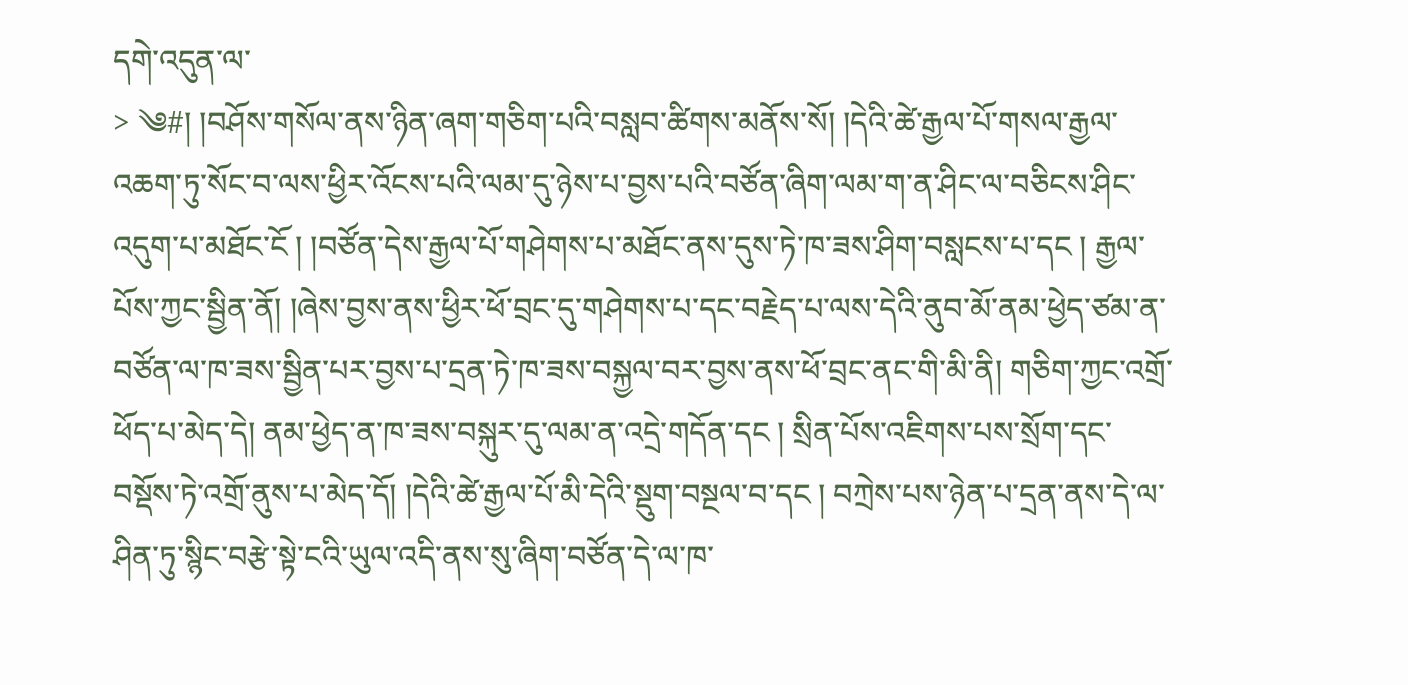དགེ་འདུན་ལ་
> ༄#། །བཤོས་གསོལ་ནས་ཉིན་ཞག་གཅིག་པའི་བསླབ་ཚིགས་མནོས་སོ། །དེའི་ཚེ་རྒྱལ་པོ་གསལ་རྒྱལ་འཆག་ཏུ་སོང་བ་ལས་ཕྱིར་འོངས་པའི་ལམ་དུ་ཉེས་པ་བྱས་པའི་བཙོན་ཞིག་ལམ་ག་ན་ཤིང་ལ་བཅིངས་ཤིང་འདུག་པ་མཐོང་ངོ ། །བཙོན་དེས་རྒྱལ་པོ་གཤེགས་པ་མཐོང་ནས་དུས་ཏེ་ཁ་ཟས་ཤིག་བསླངས་པ་དང ། རྒྱལ་པོས་ཀྱང་སྦྱིན་ནོ། །ཞེས་བྱས་ནས་ཕྱིར་ཕོ་བྲང་དུ་གཤེགས་པ་དང་བརྗེད་པ་ལས་དེའི་ནུབ་མོ་ནམ་ཕྱེད་ཙམ་ན་བཙོན་ལ་ཁ་ཟས་སྦྱིན་པར་བྱས་པ་དྲན་ཏེ་ཁ་ཟས་བསྐྱལ་བར་བྱས་ནས་ཕོ་བྲང་ནང་གི་མི་ནི། གཅིག་ཀྱང་འགྲོ་ཕོད་པ་མེད་དེ། ནམ་ཕྱེད་ན་ཁ་ཟས་བསྐུར་དུ་ལམ་ན་འདྲེ་གདོན་དང ། སྲིན་པོས་འཇིགས་པས་སྲོག་དང་བསྡོས་ཏེ་འགྲོ་ནུས་པ་མེད་དོ། །དེའི་ཚེ་རྒྱལ་པོ་མི་དེའི་སྡུག་བསྔལ་བ་དང ། བཀྲེས་པས་ཉེན་པ་དྲན་ནས་དེ་ལ་ཤིན་ཏུ་སྙིང་བརྩེ་སྟེ་ངའི་ཡུལ་འདི་ནས་སུ་ཞིག་བཙོན་དེ་ལ་ཁ་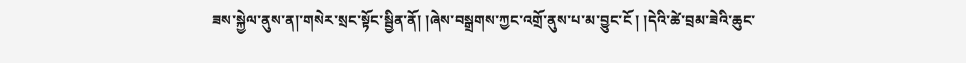ཟས་སྐྱེལ་ནུས་ན།་གསེར་སྲང་སྟོང་སྦྱིན་ནོ། །ཞེས་བསྒྲགས་ཀྱང་འགྲོ་ནུས་པ་མ་བྱུང་ངོ ། །དེའི་ཚེ་བྲམ་ཟེའི་ཆུང་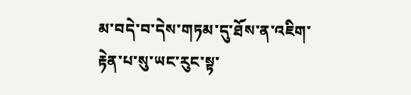མ་བདེ་བ་དེས་གཏམ་དུ་ཐོས་ན་འཇིག་རྟེན་པ་སུ་ཡང་རུང་སྟ་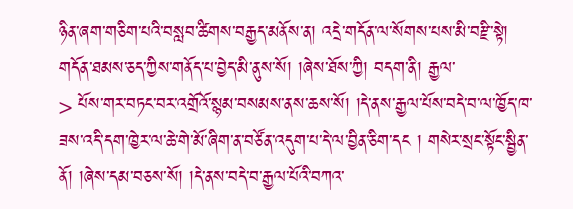ཉིན་ཞག་གཅིག་པའི་བསླབ་ཚིགས་བརྒྱད་མནོས་ན། འདྲེ་གདོན་ལ་སོགས་པས་མི་བརྫི་སྟེ། གདོན་ཐམས་ཅད་ཀྱིས་གནོད་པ་བྱེད་མི་ནུས་སོ། །ཞེས་ཐོས་ཀྱི། བདག་ནི། རྒྱལ་
> པོས་གར་བཏང་བར་འགྲོའོ་སྙམ་བསམས་ནས་ཆས་སོ། །དེ་ནས་རྒྱལ་པོས་བདེ་བ་ལ་ཁྱོད་ཁ་ཟས་འདི་དག་ཁྱེར་ལ་ཆེ་གེ་མོ་ཞིག་ན་བཙོན་འདུག་པ་དེ་ལ་བྱིན་ཅིག་དང ། གསེར་སྲང་སྟོང་སྦྱིན་ནོ། །ཞེས་དམ་བཅས་སོ། །དེ་ནས་བདེ་བ་རྒྱལ་པོའི་བཀའ་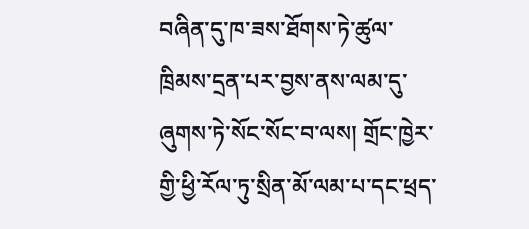བཞིན་དུ་ཁ་ཟས་ཐོགས་ཏེ་ཚུལ་ཁྲིམས་དྲན་པར་བྱས་ནས་ལམ་དུ་ཞུགས་ཏེ་སོང་སོང་བ་ལས། གྲོང་ཁྱེར་གྱི་ཕྱི་རོལ་ཏུ་སྲིན་མོ་ལམ་པ་དང་ཕྲད་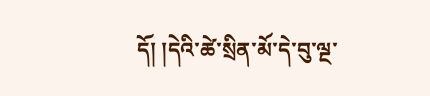དོ། །དེའི་ཚེ་སྲིན་མོ་དེ་བུ་ལྔ་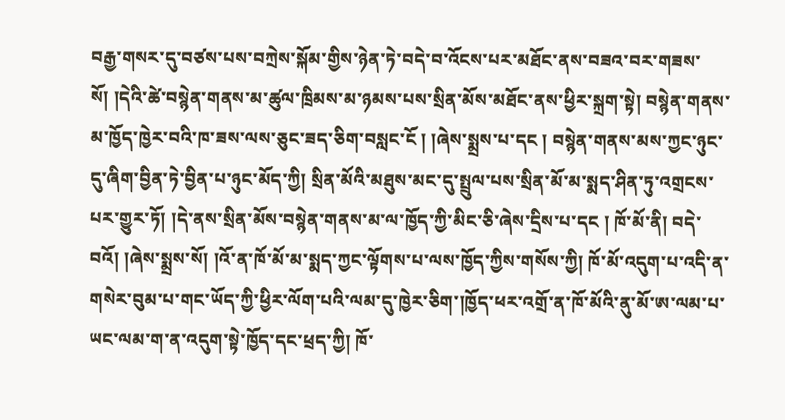བརྒྱ་གསར་དུ་བཙས་པས་བཀྲེས་སྐོམ་གྱིས་ཉེན་ཏེ་བདེ་བ་འོངས་པར་མཐོང་ནས་བཟའ་བར་གཟས་སོ། །དེའི་ཚེ་བསྙེན་གནས་མ་ཚུལ་ཁྲིམས་མ་ཉམས་པས་སྲིན་མོས་མཐོང་ནས་ཕྱིར་སྐྲག་སྟེ། བསྙེན་གནས་མ་ཁྱོད་ཁྱེར་བའི་ཁ་ཟས་ལས་ཅུང་ཟད་ཅིག་བསླང་ངོ ། །ཞེས་སྨྲས་པ་དང ། བསྙེན་གནས་མས་ཀྱང་ཉུང་དུ་ཞིག་བྱིན་ཏེ་བྱིན་པ་ཉུང་མོད་ཀྱི། སྲིན་མོའི་མཐུས་མང་དུ་སྤྲུལ་པས་སྲིན་མོ་མ་སྨད་ཤིན་ཏུ་འགྲངས་པར་གྱུར་ཏོ། །དེ་ནས་སྲིན་མོས་བསྙེན་གནས་མ་ལ་ཁྱོད་ཀྱི་མིང་ཅི་ཞེས་དྲིས་པ་དང ། ཁོ་མོ་ནི། བདེ་བའོ། །ཞེས་སྨྲས་སོ། །འོ་ན་ཁོ་མོ་མ་སྨད་ཀྱང་ལྟོགས་པ་ལས་ཁྱོད་ཀྱིས་གསོས་ཀྱི། ཁོ་མོ་འདུག་པ་འདི་ན་གསེར་བུམ་པ་གང་ཡོད་ཀྱི་ཕྱིར་ལོག་པའི་ལམ་དུ་ཁྱེར་ཅིག་།ཁྱོད་ཕར་འགྲོ་ན་ཁོ་མོའི་ནུ་མོ་ཨ་ལམ་པ་ཡང་ལམ་ག་ན་འདུག་སྟེ་ཁྱོད་དང་ཕྲད་ཀྱི། ཁོ་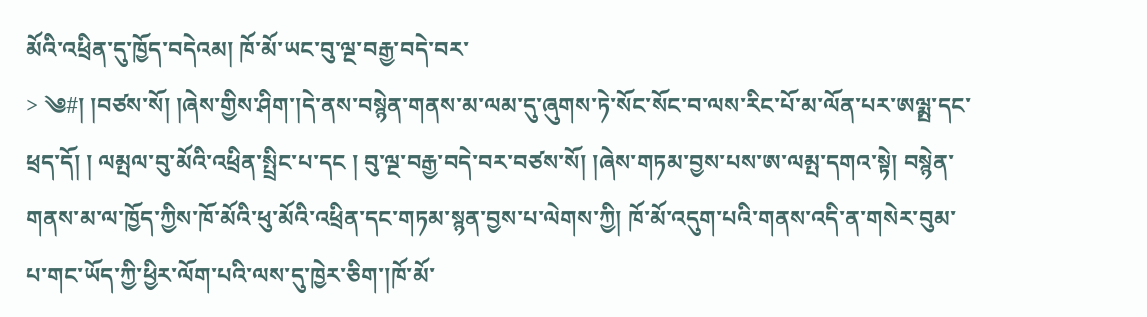མོའི་འཕྲིན་དུ་ཁྱོད་བདེའམ། ཁོ་མོ་ཡང་བུ་ལྔ་བརྒྱ་བདེ་བར་
> ༄#། །བཙས་སོ། །ཞེས་གྱིས་ཤིག་།དེ་ནས་བསྙེན་གནས་མ་ལམ་དུ་ཞུགས་ཏེ་སོང་སོང་བ་ལས་རིང་པོ་མ་ལོན་པར་ཨལྨྤ་དང་ཕྲད་དོ། ། ལམྤལ་བུ་མོའི་འཕྲིན་སྤྲིང་པ་དང ། བུ་ལྔ་བརྒྱ་བདེ་བར་བཙས་སོ། །ཞེས་གཏམ་བྱས་པས་ཨ་ལམྤ་དགའ་སྟེ། བསྙེན་གནས་མ་ལ་ཁྱོད་ཀྱིས་ཁོ་མོའི་ཕུ་མོའི་འཕྲིན་དང་གཏམ་སྙན་བྱས་པ་ལེགས་ཀྱི། ཁོ་མོ་འདུག་པའི་གནས་འདི་ན་གསེར་བུམ་པ་གང་ཡོད་ཀྱི་ཕྱིར་ལོག་པའི་ལས་དུ་ཁྱེར་ཅིག་།ཁོ་མོ་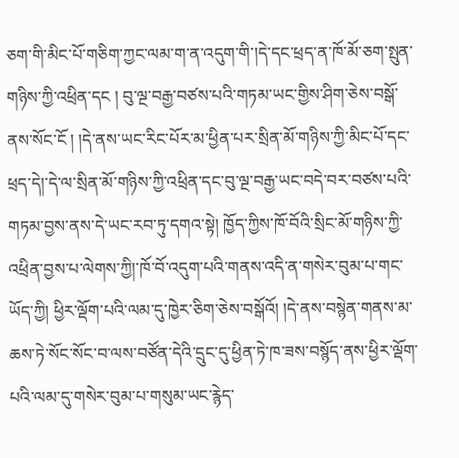ཅག་གི་མིང་པོ་གཅིག་ཀྱང་ལམ་ག་ན་འདུག་གི་།དེ་དང་ཕྲད་ན་ཁོ་མོ་ཅག་སྤུན་གཉིས་ཀྱི་འཕྲིན་དང ། བུ་ལྔ་བརྒྱ་བཙས་པའི་གཏམ་ཡང་གྱིས་ཤིག་ཅེས་བསྒོ་ནས་སོང་ངོ ། །དེ་ནས་ཡང་རིང་པོར་མ་ཕྱིན་པར་སྲིན་མོ་གཉིས་ཀྱི་མིང་པོ་དང་ཕྲད་དེ།་དེ་ལ་སྲིན་མོ་གཉིས་ཀྱི་འཕྲིན་དང་བུ་ལྔ་བརྒྱ་ཡང་བདེ་བར་བཙས་པའི་གཏམ་བྱས་ནས་དེ་ཡང་རབ་ཏུ་དགའ་སྟེ། ཁྱོད་ཀྱིས་ཁོ་བོའི་སྲིང་མོ་གཉིས་ཀྱི་འཕྲིན་བྱས་པ་ལེགས་ཀྱི།་ཁོ་བོ་འདུག་པའི་གནས་འདི་ན་གསེར་བུམ་པ་གང་ཡོད་ཀྱི། ཕྱིར་ལྡོག་པའི་ལམ་དུ་ཁྱེར་ཅིག་ཅེས་བསྒོའོ། །དེ་ནས་བསྙེན་གནས་མ་ཆས་ཏེ་སོང་སོང་བ་ལས་བཙོན་དེའི་དྲུང་དུ་ཕྱིན་ཏེ་ཁ་ཟས་བསྙོད་ནས་ཕྱིར་ལྡོག་པའི་ལམ་དུ་གསེར་བུམ་པ་གསུམ་ཡང་རྙེད་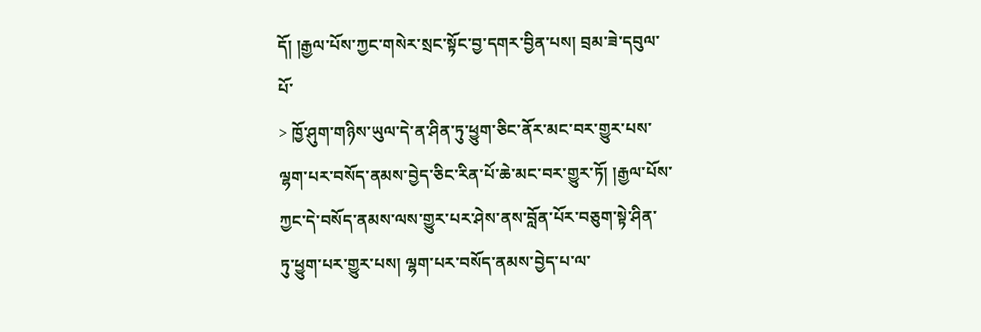དོ། །རྒྱལ་པོས་ཀྱང་གསེར་སྲང་སྟོང་བྱ་དགར་བྱིན་པས། བྲམ་ཟེ་དབུལ་པོ་
> ཁྱོ་ཤུག་གཉིས་ཡུལ་དེ་ན་ཤིན་ཏུ་ཕྱུག་ཅིང་ནོར་མང་བར་གྱུར་པས་ལྷག་པར་བསོད་ནམས་བྱེད་ཅིང་རིན་པོ་ཆེ་མང་བར་གྱུར་ཏོ། །རྒྱལ་པོས་ཀྱང་དེ་བསོད་ནམས་ལས་གྱུར་པར་ཤེས་ནས་བློན་པོར་བཅུག་སྟེ་ཤིན་ཏུ་ཕྱུག་པར་གྱུར་པས། ལྷག་པར་བསོད་ནམས་བྱེད་པ་ལ་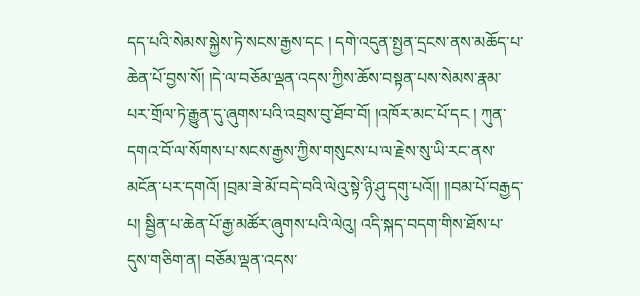དད་པའི་སེམས་སྐྱེས་ཏེ་སངས་རྒྱས་དང ། དགེ་འདུན་སྤྱན་དྲངས་ནས་མཆོད་པ་ཆེན་པོ་བྱས་སོ། །དེ་ལ་བཅོམ་ལྡན་འདས་ཀྱིས་ཆོས་བསྟན་པས་སེམས་རྣམ་པར་གྲོལ་ཏེ་རྒྱུན་དུ་ཞུགས་པའི་འབྲས་བུ་ཐོབ་བོ། །འཁོར་མང་པོ་དང ། ཀུན་དགའ་བོ་ལ་སོགས་པ་སངས་རྒྱས་ཀྱིས་གསུངས་པ་ལ་རྗེས་སུ་ཡི་རང་ནས་མངོན་པར་དགའོ། །བྲམ་ཟེ་མོ་བདེ་བའི་ལེའུ་སྟེ་ཉི་ཤུ་དགུ་པའོ།། །།བམ་པོ་བརྒྱད་པ། སྦྱིན་པ་ཆེན་པོ་རྒྱ་མཚོར་ཞུགས་པའི་ལེའུ། འདི་སྐད་བདག་གིས་ཐོས་པ་དུས་གཅིག་ན། བཅོམ་ལྡན་འདས་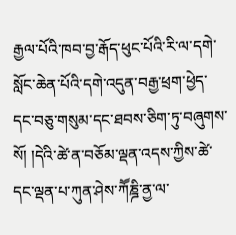རྒྱལ་པོའི་ཁབ་བྱ་རྒོད་ཕུང་པོའི་རི་ལ་དགེ་སློང་ཆེན་པོའི་དགེ་འདུན་བརྒྱ་ཕྲག་ཕྱེད་དང་བཅུ་གསུམ་དང་ཐབས་ཅིག་ཏུ་བཞུགས་སོ། །དེའི་ཚེ་ན་བཅོམ་ལྡན་འདས་ཀྱིས་ཚེ་དང་ལྡན་པ་ཀུན་ཤེས་ཀཽཎྜི་ནྱ་ལ་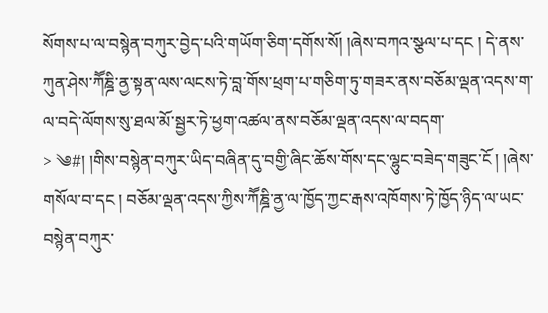སོགས་པ་ལ་བསྙེན་བཀུར་བྱེད་པའི་གཡོག་ཅིག་དགོས་སོ། །ཞེས་བཀའ་སྩལ་པ་དང ། དེ་ནས་ཀུན་ཤེས་ཀཽཎྜི་ནྱ་སྟན་ལས་ལངས་ཏེ་བླ་གོས་ཕྲག་པ་གཅིག་ཏུ་གཟར་ནས་བཅོམ་ལྡན་འདས་ག་ལ་བདེ་ལོགས་སུ་ཐལ་མོ་སྦྱར་ཏེ་ཕྱག་འཚལ་ནས་བཅོམ་ལྡན་འདས་ལ་བདག་
> ༄#། །གིས་བསྙེན་བཀུར་ཡིད་བཞིན་དུ་བགྱི་ཞིང་ཆོས་གོས་དང་ལྷུང་བཟེད་གཟུང་ངོ ། །ཞེས་གསོལ་བ་དང ། བཅོམ་ལྡན་འདས་ཀྱིས་ཀཽཎྜི་ནྱ་ལ་ཁྱོད་ཀྱང་རྒས་འཁོགས་ཏེ་ཁྱོད་ཉིད་ལ་ཡང་བསྙེན་བཀུར་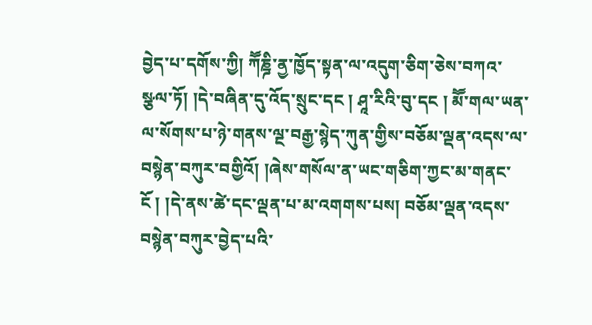བྱེད་པ་དགོས་ཀྱི། ཀཽཎྜི་ནྱ་ཁྱོད་སྟན་ལ་འདུག་ཅིག་ཅེས་བཀའ་སྩལ་ཏོ། །དེ་བཞིན་དུ་འོད་སྲུང་དང ། ཤཱ་རིའི་བུ་དང ། མཽ་གལ་ཡན་ལ་སོགས་པ་ཉེ་གནས་ལྔ་བརྒྱ་སྙེད་ཀུན་གྱིས་བཅོམ་ལྡན་འདས་ལ་བསྙེན་བཀུར་བགྱིའོ། །ཞེས་གསོལ་ན་ཡང་གཅིག་ཀྱང་མ་གནང་ངོ ། །དེ་ནས་ཚེ་དང་ལྡན་པ་མ་འགགས་པས། བཅོམ་ལྡན་འདས་བསྙེན་བཀུར་བྱེད་པའི་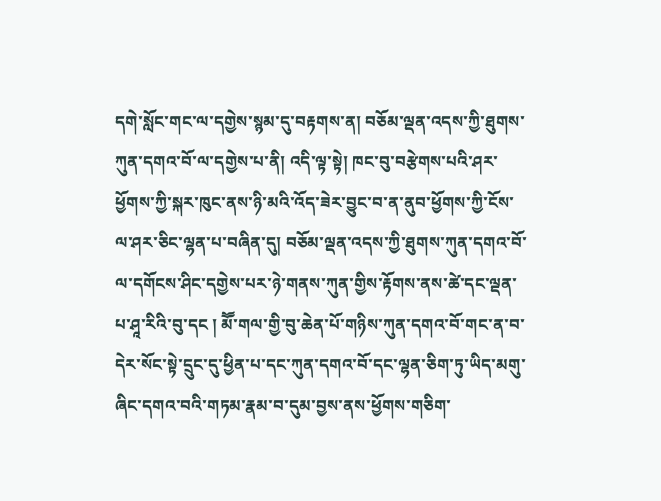དགེ་སློང་གང་ལ་དགྱེས་སྙམ་དུ་བརྟགས་ན། བཅོམ་ལྡན་འདས་ཀྱི་ཐུགས་ཀུན་དགའ་བོ་ལ་དགྱེས་པ་ནི། འདི་ལྟ་སྟེ། ཁང་བུ་བརྩེགས་པའི་ཤར་ཕྱོགས་ཀྱི་སྐར་ཁུང་ནས་ཉི་མའི་འོད་ཟེར་བྱུང་བ་ན་ནུབ་ཕྱོགས་ཀྱི་ངོས་ལ་ཤར་ཅིང་ལྷན་པ་བཞིན་དུ། བཅོམ་ལྡན་འདས་ཀྱི་ཐུགས་ཀུན་དགའ་བོ་ལ་དགོངས་ཤིང་དགྱེས་པར་ཉེ་གནས་ཀུན་གྱིས་རྟོགས་ནས་ཚེ་དང་ལྡན་པ་ཤཱ་རིའི་བུ་དང ། མཽ་གལ་གྱི་བུ་ཆེན་པོ་གཉིས་ཀུན་དགའ་བོ་གང་ན་བ་དེར་སོང་སྟེ་དྲུང་དུ་ཕྱིན་པ་དང་ཀུན་དགའ་བོ་དང་ལྷན་ཅིག་ཏུ་ཡིད་མགུ་ཞིང་དགའ་བའི་གཏམ་རྣམ་བ་དུམ་བྱས་ནས་ཕྱོགས་གཅིག་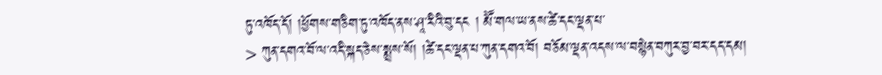ཏུ་འཁོད་དོ། །ཕྱོགས་གཅིག་ཏུ་འཁོད་ནས་ཤཱ་རིའི་བུ་དང ། མཽ་གལ་ཡ་ནས་ཚེ་དང་ལྡན་པ་
> ཀུན་དགའ་བོ་ལ་འདི་སྐད་ཅེས་སྨྲས་སོ། །ཚེ་དང་ལྡན་པ་ཀུན་དགའ་བོ། བཅོམ་ལྡན་འདས་ལ་བསྙེན་བཀུར་བྱ་བར་དད་དམ།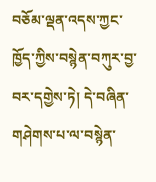བཅོམ་ལྡན་འདས་ཀྱང་ཁྱོད་ཀྱིས་བསྙེན་བཀུར་བྱ་བར་དགྱེས་ཏེ། དེ་བཞིན་གཤེགས་པ་ལ་བསྙེན་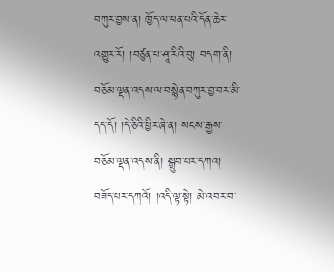བཀུར་བྱས་ན། ཁྱོད་ལ་ཕན་པའི་དོན་ཆེར་འགྱུར་རོ། །བཙུན་པ་ཤཱ་རིའི་བུ། བདག་ནི། བཅོམ་ལྡན་འདས་ལ་བསྙེན་བཀུར་བྱ་བར་མི་དད་དོ། །དེ་ཅིའི་ཕྱིར་ཞེ་ན། སངས་རྒྱས་བཅོམ་ལྡན་འདས་ནི། སྒྲུབ་པར་དཀའ། བཟོད་པར་དཀའོ། །འདི་ལྟ་སྟེ། མེ་འབར་བ་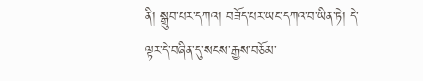ནི། སྒྲུབ་པར་དཀའ། བཟོད་པར་ཡང་དཀའ་བ་ཡིན་ཏེ། དེ་ལྟར་དེ་བཞིན་དུ་སངས་རྒྱས་བཅོམ་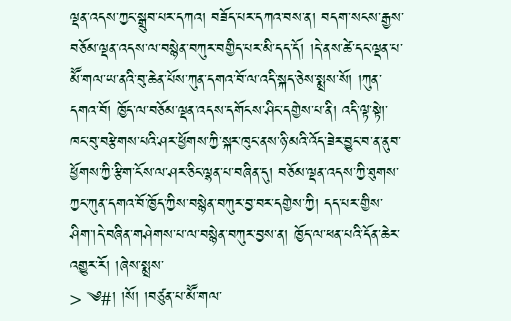ལྡན་འདས་ཀྱང་སྒྲུབ་པར་དཀའ། བཟོད་པར་དཀའ་བས་ན། བདག་སངས་རྒྱས་བཅོམ་ལྡན་འདས་ལ་བསྙེན་བཀུར་བགྱིད་པར་མི་དད་དོ། །དེ་ནས་ཚེ་དང་ལྡན་པ་མཽ་གལ་ཡ་ནའི་བུ་ཆེན་པོས་ཀུན་དགའ་བོ་ལ་འདི་སྐད་ཅེས་སྨྲས་སོ། །ཀུན་དགའ་བོ། ཁྱོད་ལ་བཅོམ་ལྡན་འདས་དགོངས་ཤིང་དགྱེས་པ་ནི། འདི་ལྟ་སྟེ།་ཁང་བུ་བརྩེགས་པའི་ཤར་ཕྱོགས་ཀྱི་སྐར་ཁུང་ནས་ཉི་མའི་འོད་ཟེར་བྱུང་བ་ན་ནུབ་ཕྱོགས་ཀྱི་རྩིག་ངོས་ལ་ཤར་ཅིང་ལྷན་པ་བཞིན་དུ། བཅོམ་ལྡན་འདས་ཀྱི་ཐུགས་ཀྱང་ཀུན་དགའ་བོ་ཁྱོད་ཀྱིས་བསྙེན་བཀུར་བྱ་བར་དགྱེས་ཀྱི། དད་པར་གྱིས་ཤིག་།དེ་བཞིན་གཤེགས་པ་ལ་བསྙེན་བཀུར་བྱས་ན། ཁྱོད་ལ་ཕན་པའི་དོན་ཆེར་འགྱུར་རོ། །ཞེས་སྨྲས་
> ༄#། །སོ། །བཙུན་པ་མཽ་གལ་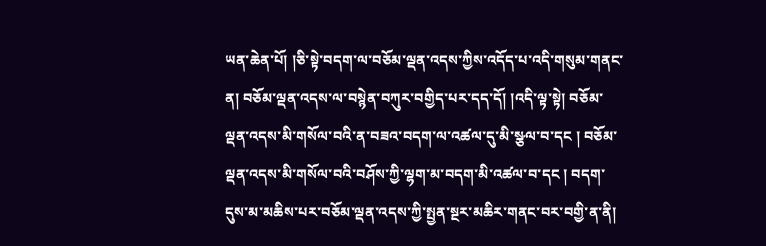ཡན་ཆེན་པོ། །ཅི་སྟེ་བདག་ལ་བཅོམ་ལྡན་འདས་ཀྱིས་འདོད་པ་འདི་གསུམ་གནང་ན། བཅོམ་ལྡན་འདས་ལ་བསྙེན་བཀུར་བགྱིད་པར་དད་དོ། །འདི་ལྟ་སྟེ། བཅོམ་ལྡན་འདས་མི་གསོལ་བའི་ན་བཟའ་བདག་ལ་འཚལ་དུ་མི་སྩལ་བ་དང ། བཅོམ་ལྡན་འདས་མི་གསོལ་བའི་བཤོས་ཀྱི་ལྷག་མ་བདག་མི་འཚལ་བ་དང ། བདག་དུས་མ་མཆིས་པར་བཅོམ་ལྡན་འདས་ཀྱི་སྤྱན་སྔར་མཆིར་གནང་བར་བགྱི་ན་ནི།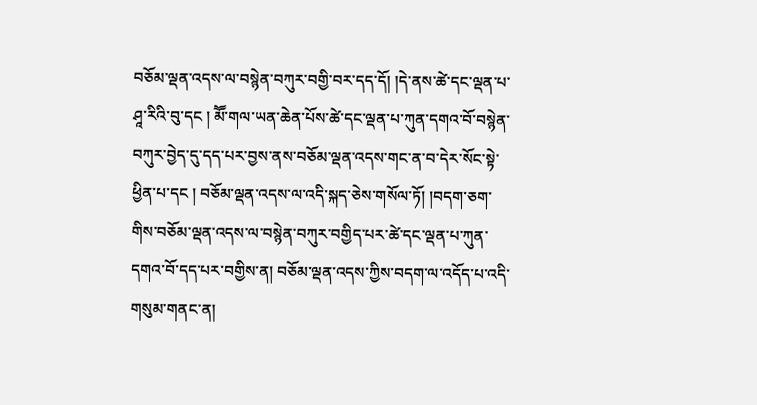བཅོམ་ལྡན་འདས་ལ་བསྙེན་བཀུར་བགྱི་བར་དད་དོ། །དེ་ནས་ཚེ་དང་ལྡན་པ་ཤཱ་རིའི་བུ་དང ། མཽ་གལ་ཡན་ཆེན་པོས་ཚེ་དང་ལྡན་པ་ཀུན་དགའ་བོ་བསྙེན་བཀུར་བྱེད་དུ་དད་པར་བྱས་ནས་བཅོམ་ལྡན་འདས་གང་ན་བ་དེར་སོང་སྟེ་ཕྱིན་པ་དང ། བཅོམ་ལྡན་འདས་ལ་འདི་སྐད་ཅེས་གསོལ་ཏོ། །བདག་ཅག་གིས་བཅོམ་ལྡན་འདས་ལ་བསྙེན་བཀུར་བགྱིད་པར་ཚེ་དང་ལྡན་པ་ཀུན་དགའ་བོ་དད་པར་བགྱིས་ན། བཅོམ་ལྡན་འདས་ཀྱིས་བདག་ལ་འདོད་པ་འདི་གསུམ་གནང་ན།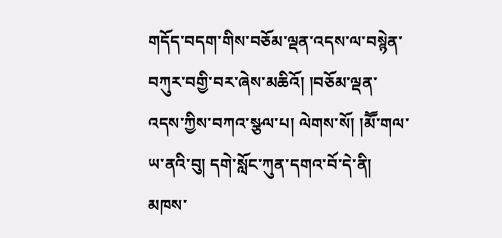གདོད་བདག་གིས་བཅོམ་ལྡན་འདས་ལ་བསྙེན་བཀུར་བགྱི་བར་ཞེས་མཆིའོ། །བཅོམ་ལྡན་འདས་ཀྱིས་བཀའ་སྩལ་པ། ལེགས་སོ། །མཽ་གལ་ཡ་ནའི་བུ། དགེ་སློང་ཀུན་དགའ་བོ་དེ་ནི། མཁས་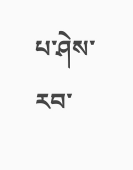པ་ཤེས་རབ་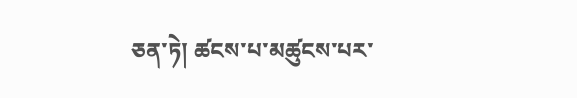ཅན་ཏེ། ཚངས་པ་མཚུངས་པར་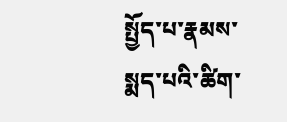སྤྱོད་པ་རྣམས་སྨད་པའི་ཚིག་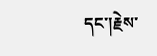དང་།རྗེས་